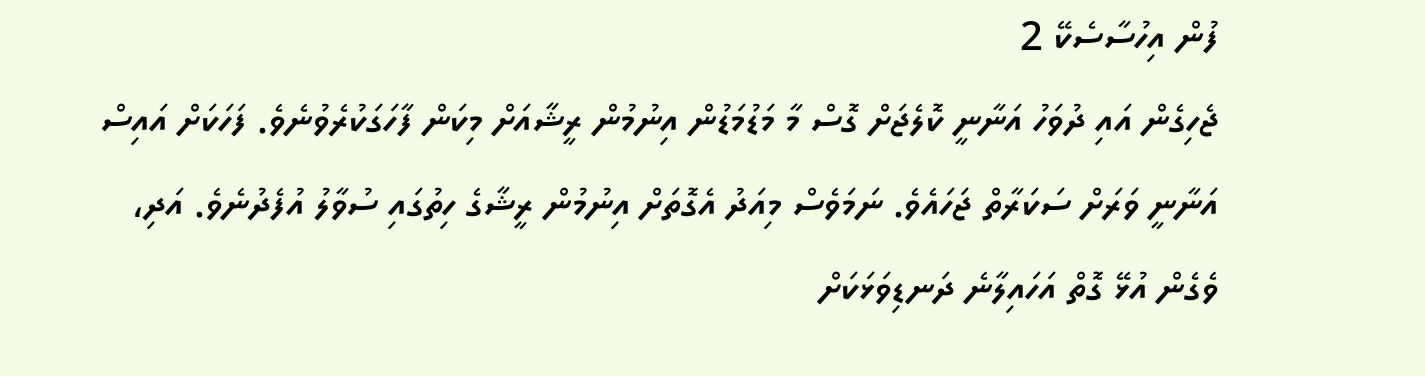ފުން އިހުސާސެކޭ 2
ޖެހިގެން އައި ދުވަހު އަނާނީ ކޮލެޖަށް ގޮސް މާ މަޑުމަޑުން އިނުމުން ރީޝާއަށް މިކަން ފާހަގަކުރެވުނެވެ. ފަހަކަށް އައިސް އަނާނީ ވަރަށް ސަކަރާތް ޖަހައެވެ. ނަމަވެސް މިއަދު އެގޮތަށް އިނުމުން ރީޝާގެ ހިތުގައި ސުވާލު އުފެދުނެވެ. އަދި، ވެގެން އުޅޭ ގޮތް އަހައިލާނެ ދަނޑިވަޅަކަށް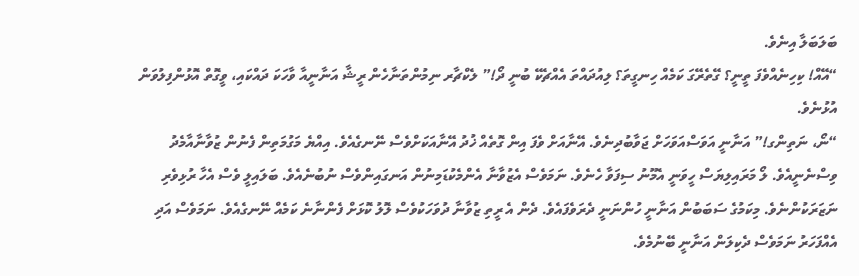ބަލަބަލާ އިނެވެ.
“އޭއް! ކިހިނެއްވެފަ ތީނީ؟ ގޭތެރޭގަ ކަމެއް ހިނގީތަ؟ ލިއުދައްތަ އެއްޗެކޭ ބުނީ ދޯ!” ލެކްޗާރ ނިމުންތަނާހެން ރީޝާ އަނާނީއާ ވާހަކަ ދައްކައި، ވީގޮތް އޮޅުންފިލުވަން އުޅުނެވެ.
“ނޯ، ނަތިންގ!” އަނާނީ އަވަސްއަވަހަށް ޖަވާބުދިނެވެ. އޭނާއަށް ވެފަ އިން ގޮތެއް ޚުދު އޭނާއަކަށްވެސް ނޭނގެއެވެ. އިއްޔެ މަގުމަތިން ފެނުން ޒުވާނާއާމެދު ވިސްނެނީއެވެ. ލޯ މަރައިލިޔަސް ހީވަނީ އެމޫނު ސިފަވާ ހެނެވެ. ނަމަވެސް އެޒުވާނާ އެންމެކުޑަމިނުން އަނގައިންވެސް ނުބުނެއެވެ. ބަލައިލީ ވެސް އެހާ ރުޅިވެރި ނަޒަރަކުންނެވެ. މިކަމުގެ ސަބަބުން އަނާނީ ހުންނަނީ ދެރަވެފައެވެ. ދެން އެ ރީތި ޒުވާނާ ދުވަހަކުވެސް ލޮލު ކޮޅަށް ފެންނާނެ ކަމެއް ނޭނގެއެވެ. ނަމަވެސް އަދި އެއްފަހަރު ނަމަވެސް ދެކިލަން އަނާނީ ބޭނުމެވެ.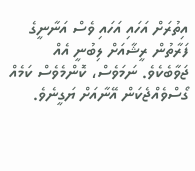އިތުރަށް އަހައި އަހައި ވެސް އަނާނީގެ ފަރާތުން ރީޝާއަށް ލިބުނީ އެއް ޖަވާބެކެވެ. ނަމަވެސް، ކޮންމެވެސް ކަމެއް ގޯސްވެއްޖެކަން އޭނާއަށް ޔަގީނެވެ.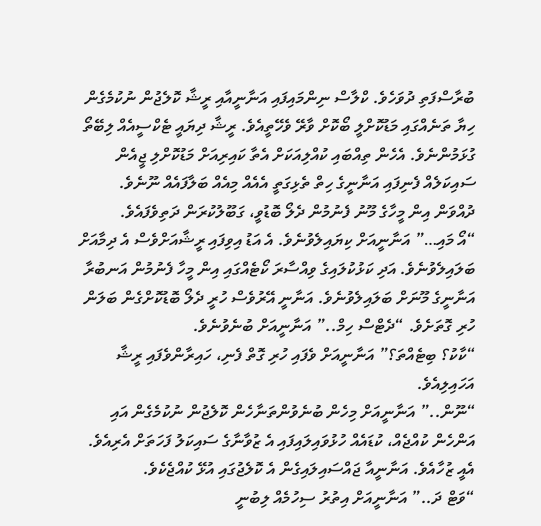ބުރާސްފަތި ދުވަހެވެ. ކްލާސް ނިންމައިފައި އަނާނީއާއި ރީޝާ ކޮލެޖުން ނުކުމެގެން ހިޔާ ތަނެއްގައި މަޑުކޮށްލީ ބޯކޮށް ވާރޭ ވެހޭތީއެވެ. ރީޝާ ދިޔައީ ޓެކްސީއެއް ލިބޭތޯ ގުޅަމުންނެވެ. އެހެން ތިއްބައި ކުއްލިއަކަށް އެތާ ކައިރިއަށް މަޑުކޮށްލި ޖީއެން ސައިކަލެއް ފެނިފައި އަނާނީގެ ހިތް ތެޅިގަތީ އެއެއް މިއެއް ބަލާފައެއް ނޫނެވެ. ދުއްވަން އިން މީހާގެ މޫނު ފެނުމުން ދެލޯ ބޮޑުވީ، ގަބޫލުކުރަން ދަތިވެފައެވެ.
“އޯ މައި…” އަނާނީއަށް ކިޔައިލެވުނެވެ. އެ އަޑު އިވިފައި ރީޝާއަށްވެސް އެ ދިމާއަށް ބަލައިލެވުނެވެ. އަދި ކަޅުކުލައިގެ ވިއްސާރަ ކޯޓެއްގައި އިން މީހާ ފެނުމުން އަނބުރާ އަނާނީގެ މޫނަށް ބަލައިލެވުނެވެ. އަނާނީ އޭރުވެސް ހުރީ ދެލޯ ބޮޑުކޮށްގެން ބަލަން ހުރި ގޮތަށެވެ. “ދެޓްސް ހިމް..” އަނާނީއަށް ބުނެވުނެވެ.
“ކާކު؟ ބިޓެއްތަ؟” އަނާނީއަށް ވެފައި ހުރި ގޮތް ފެނި، ހައިރާންވެފައި ރީޝާ އަހައިލިއެވެ.
“ނޫން..” އަނާނީއަށް މިހެން ބުނެވުންތަނާހެން ކޮލެޖުން ނުކުމެގެން އައި އަންހެން ކުއްޖެއް، ކުޑައެއް ހުޅުވައިލައިފައި އެ ޒުވާނާގެ ސައިކަލު ފަހަތަށް އެރިއެވެ. އެއީ ޒުހާއެވެ. އަނާނީއާ ޖައްސައިލައިގެން އެ ކޮލެޖުގައި އުޅޭ ކުއްޖެކެވެ.
“ވަޓް ދަ..” އަނާނީއަށް އިތުރު ސިހުމެއް ލިބުނީ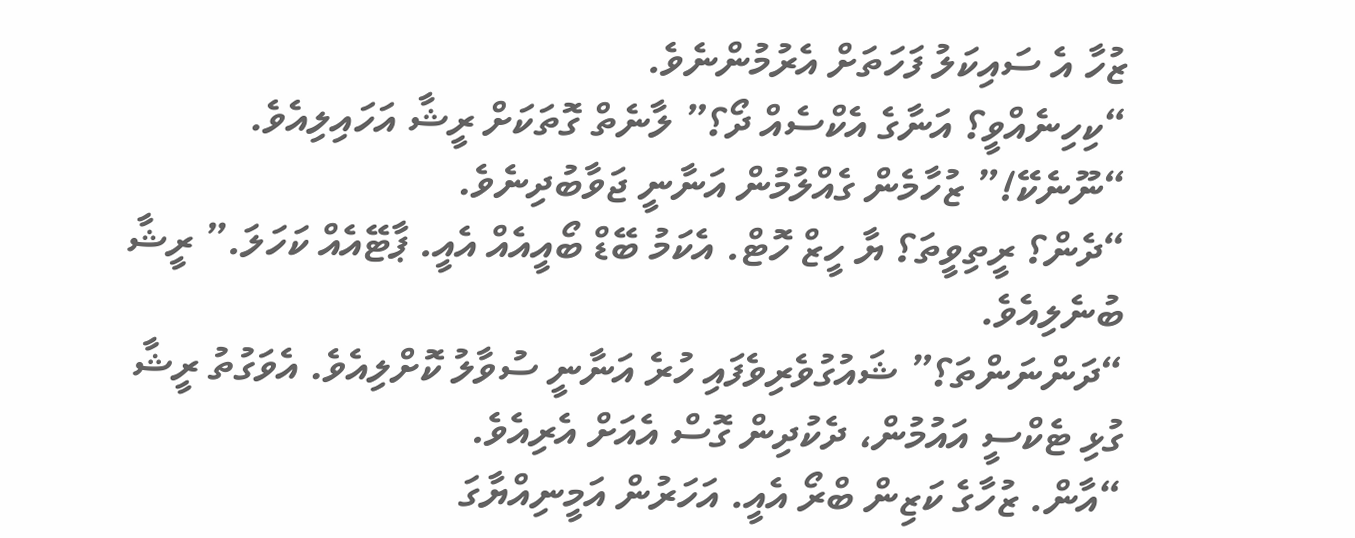ޒުހާ އެ ސައިކަލު ފަހަތަށް އެރުމުންނެވެ.
“ކިހިނެއްވީ؟ އަނާގެ އެކްސެއް ދޯ؟” ލާނެތް ގޮތަކަށް ރީޝާ އަހައިލިއެވެ.
“ނޫނެކޭ!” ޒުހާމެން ގެއްލުމުން އަނާނީ ޖަވާބުދިނެވެ.
“ދެން؟ ރީތިވީތަ؟ ޔާ ހީޒް ހޮޓް. އެކަމު ބޭޑް ބޯއީއެއް އެއީ. ޕާޓޭއެއް ކަހަލަ.” ރީޝާ ބުނެލިއެވެ.
“ދަންނަންތަ؟” ޝައުގުވެރިވެފައި ހުރެ އަނާނީ ސުވާލު ކޮށްލިއެވެ. އެވަގުތު ރީޝާ ގުޅި ޓެކްސީ އައުމުން، ދެކުދިން ގޮސް އެއަށް އެރިއެވެ.
“އާން. ޒުހާގެ ކަޒިން ބްރޯ އެއީ. އަހަރުން އަމީނިއްޔާގަ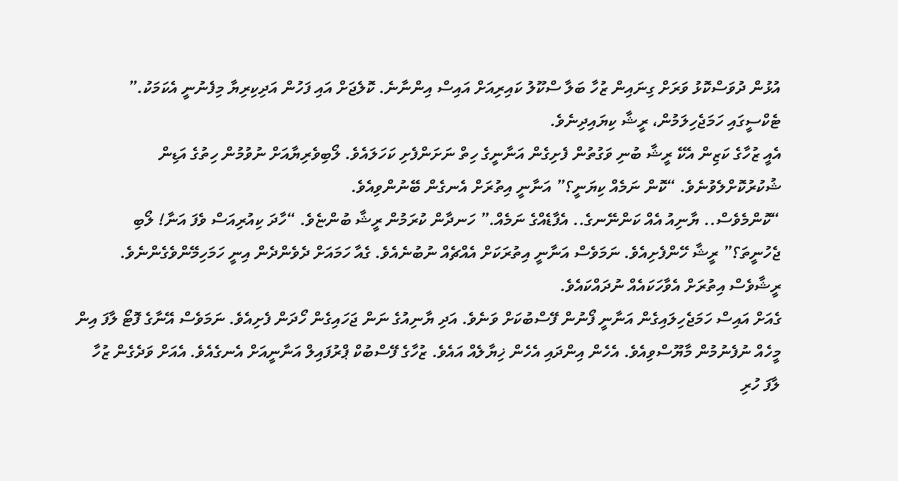އުޅުން ދުވަސްކޮޅު ވަރަށް ގިނައިން ޒުހާ ބަލާ ސްކޫލު ކައިރިއަށް އައިސް އިންނާނެ. ކޮލެޖަށް އައި ފަހުން އަދިކިރިޔާ މިފެނުނީ އެކަމަކު.” ޓެކްސީގައި ހަމަޖެހިލަމުން، ރީޝާ ކިޔައިދިނެވެ.
އެއީ ޒުހާގެ ކަޒިން އެކޭ ރީޝާ ބުނި ވަގުތުން ފެށިގެން އަނާނީގެ ހިތް ނަށަންފެށި ކަހަލައެވެ. ލޯބިވެރިޔާއަށް ނުވުމުން ހިތުގެ އަޑިން ޝުކުރުކޮށްލެވުނެވެ. “ކޮން ނަމެއް ކިޔަނީ؟” އަނާނީ އިތުރަށް އެނގެން ބޭނުންވިއެވެ.
“ކޮންމެވެސް.. ޔާނިއު އެއް ކަންނޭނގެ.. އެފާޑެއްގެ ނަމެއް.” ހަނދާން ކުރަމުން ރީޝާ ބުންޏެވެ. “ހާދަ ކިއުރިއަސް ވެފަ އަނާ! ލޯބި ޖެހުނީތަ؟” ރީޝާ ހޭންފެށިއެވެ. ނަމަވެސް އަނާނީ އިތުރަކަށް އެއްޗެއް ނުބުނެއެވެ. ގެއާ ހަމައަށް ދެވެންދެން އިނީ ހަމަހިމޭންވެގެންނެވެ. ރީޝާވެސް އިތުރަށް އެވާހަކައެއް ނުދައްކައެވެ.
ގެއަށް އައިސް ހަމަޖެހިލައިގެން އަނާނީ ފޯނުން ފޭސްބުކަށް ވަނެވެ. އަދި ޔާނިއުގެ ނަން ޖަހައިގެން ހޯދަން ފެށިއެވެ. ނަމަވެސް އޭނާގެ ފޮޓޯ ލާފަ އިން މީހެއް ނުފެނުމުން މާޔޫސްވިއެވެ. އެހެން އިންދައި އެހެން ޚިޔާލެއް އައެވެ. ޒުހާގެ ފޭސްބުކް ޕްރުފައިލް އަނާނީއަށް އެނގެއެވެ. އެއަށް ވަދެގެން ޒުހާ ލާފަ ހުރި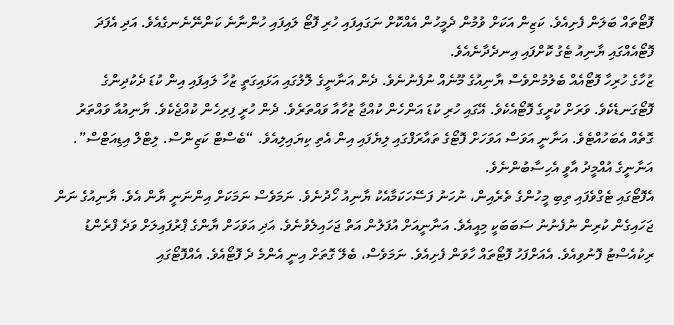ފޮޓޯތައް ބަލަން ފެށިއެވެ. ކަޒިން އަކަށް ވުމުން ދެމީހުން އެއްކޮށް ނަގައިފައި ހުރި ފޮޓޯ ލައިފައި ހުންނާނެ ކަންނޭނެނގެއެވެ. އަދި އެފަދަ ފޮޓޯއެއްގައި ޔާނިއު ޓެގު ކޮށްފައި އިނދެދާނެއެވެ.
ޒުހާގެ ހުރިހާ ފޮޓޯއެއް ބެލުމުންވެސް ޔާނިއުގެ މޫނެއް ނުފެނުނެވެ. ދެން އަނާނީގެ ލޮލުގައި އަޅައިގަތީ ޒުހާ ލައިފައި އިން ކުޑަ ދެކުދިންގެ ފޮޓޯގަނޑެކެވެ. ވަރަށް ކުރީގެ ފޮޓޯއެކެވެ. އޭގައި ހުރި ކުޑަ އަންހެން ކުއްޖާ ޒުހާއާ ވައްތަރެވެ. ދެން ހުރީ ފިރިހެން ކުއްޖެކެވެ. ޔާނިއުއާ ވައްތަރު ގޮތެއް އެބަހުއްޓެވެ. އަނާނީ އަވަސް އަވަހަށް ފޮޓޯގެ ތައާރަފްގައި ލިޔެފައި އިން އެތި ކިޔައިލިއެވެ. “ބެސްޓް ކަޒިންސް. ލިޓްލް އިޑިއަޓްސް”. އަނާނީގެ އުއްމީދު އާވީ އެހިސާބުންނެވެ.
އެފޮޓޯގައި ޓެގްވެފައި ތިބި މީހުންގެ ތެރެއިން، ނުހަނު ފަސޭހަކަމާއެކު ޔާނިއު ހޯދުނެވެ. ނަމަވެސް ނަމަކަށް އިންނަނީ ޔާން އެވެ. ޔާނިއުގެ ނަން ޖަހައިގެން ކުރިން ނުފެނުނު ސަބަބަކީ މިއީއެވެ. އަނާނީއަށް އުފަލުން އަތް ޖަހައިލެވުނެވެ. އަދި އަވަހަށް ޔާންގެ ޕްރުފައިލަށް ވަދެ ފްރެންޑު ރިކުއެސްޓު ފޮނުވިއެވެ. އެއަށްފަހު ފޮޓޯތައް ހާވަން ފެށިއެވެ. ނަމަވެސް، ބެލޭ ގޮތަށް އިނީ އެންމެ ދެ ފޮޓޯއެވެ. އެއްފޮޓޯގައި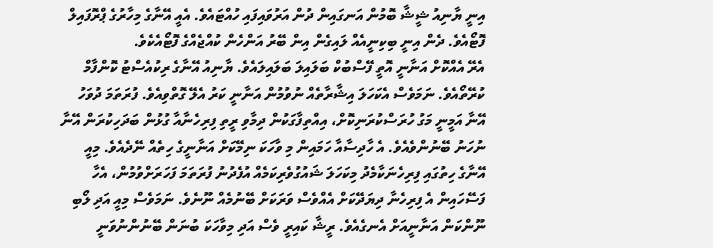އިނީ ޔާނިއު ޝީޝާ ބޮމުން އަނގައިން ދުން އަރުވައިފައި ހުއްޓައެވެ. އެއީ އޭނާގެ މިހާރުގެ ޕްރޮފައިލް ފޮޓޯއެވެ. ދެން އިނީ ބިކިނީއެއް ލައިގެން އިން ބޭރު އަންހެން ކުއްޖެއްގެ ފޮޓޯއެކެވެ.
އެރޭ އެއްކޮށް އަނާނީ އޮތީ ފޭސްބުކް ބަލައިލަ ބަލައިލައެވެ. ޔާނިއު އޭނާގެ ރިކުއެސްޓު ކޮންފާމް ކުރޭތޯއެވެ. ނަމަވެސް އެކަހަލަ އިޝާރާތެއް ނުވުމުން އަނާނީ ކަރު އެލޭ ގޮތްވިއެވެ. ފުރަތަމަ ދުވަހު އޭނާ އަމީނީ މަގު ހުރަސްކުރަނިކޮށް، އިއްތިފާގަކުން ދިމާވި ރީތި ފިރިހެނާއާ ގުޅުން ބަދަހިކުރަން އޭނާ ނުހަނު ބޭނުންވެއެވެ. އެ ހާދިސާއާ ހަމައިން މި ވާހަކަ ނިމޭކަށް އަނާނީގެ ހިތެއް ނޭދެއެވެ. މިއީ އޭނާގެ ހިތުގައި ފިރިހެނަކާމެދު މިކަހަލަ ޝައުގުވެރިކަމެއް އުފެދުނު ފުރަތަމަ ފަހަރަށްވުމުން، އެހާ ފަސޭހައިން އެ ފިރިހެނާ ދިޔަދޭކަށް އެއްވެސް ވަރަކަށް ބޭނުމެއް ނޫނެވެ. ނަމަވެސް މިއީ އަދި ލޯބި ނޫންކަން އަނާނީއަށް އެނގެއެވެ. ރީޝާ ކައިރީ ވެސް އަދި މިވާހަކަ ބުނަން ބޭނުންނުވަނީ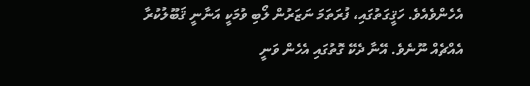އެހެންވެއެވެ. ހަޤީގަތުގައި، ފުރަތަމަ ނަޒަރުން ލޯބި ވުމަކީ އަނާނީ ޤަބޫލުކުރާ އެއްޗެއް ނޫނެވެ. އޭނާ ދެކޭ ގޮތުގައި އެހެން ވަނީ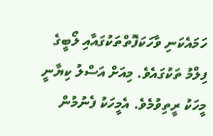ހަމައެކަނި ވާހަކަފޮތްތަކުގައާއި ލޯބީގެ ފިލްމު ތަކުގައެވެ. މިއަށް އަސްލު ކިޔާނީ މީހަކު ރީތިވުމެވެ. އެމީހަކު ފެނުމުން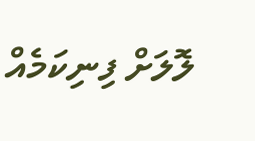ލޮލަށް ފިނިކަމެއް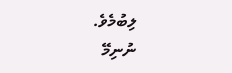ލިބުމެވެ.
ނުނިމޭ